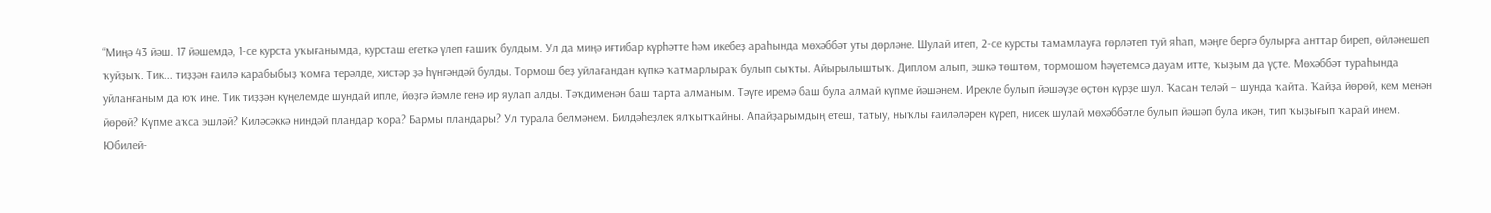“Миңә 43 йәш. 17 йәшемдә, 1-се курста уҡығанымда, курсташ егеткә үлеп ғашиҡ булдым. Ул да миңә иғтибар күрһәтте һәм икебеҙ араһында мөхәббәт уты дөрләне. Шулай итеп, 2-се курсты тамамлауға гөрләтеп туй яһап, мәңге бергә булырға анттар биреп, өйләнешеп ҡуйҙыҡ. Тик... тиҙҙән ғаилә карабыбыҙ ҡомға терәлде, хистәр ҙә һүнгәндәй булды. Тормош беҙ уйлағандан күпкә ҡатмарлыраҡ булып сыҡты. Айырылыштыҡ. Диплом алып, эшкә төштөм, тормошом һәүетемсә дауам итте, ҡыҙым да үҫте. Мөхәббәт тураһында уйланғаным да юҡ ине. Тик тиҙҙән күңелемде шундай ипле, йөҙгә йәмле генә ир яулап алды. Тәҡдименән баш тарта алманым. Тәүге иремә баш була алмай күпме йәшәнем. Ирекле булып йәшәүҙе өҫтөн күрҙе шул. Ҡасан теләй – шунда ҡайта. Ҡайҙа йөрөй, кем менән йөрөй? Күпме аҡса эшләй? Киләсәккә ниндәй пландар ҡора? Бармы пландары? Ул турала белмәнем. Билдәһеҙлек ялҡытҡайны. Апайҙарымдың етеш, татыу, ныҡлы ғаиләләрен күреп, нисек шулай мөхәббәтле булып йәшәп була икән, тип ҡыҙығып ҡарай инем. Юбилей-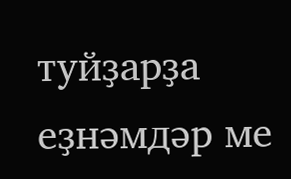туйҙарҙа еҙнәмдәр ме